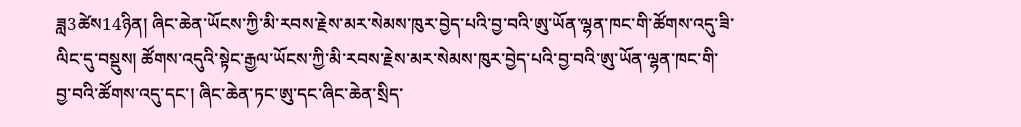ཟླ3ཚེས14ཉིན། ཞིང་ཆེན་ཡོངས་ཀྱི་མི་རབས་རྗེས་མར་སེམས་ཁུར་བྱེད་པའི་བྱ་བའི་ཨུ་ཡོན་ལྷན་ཁང་གི་ཚོགས་འདུ་ཟི་ལིང་དུ་བསྡུས། ཚོགས་འདུའི་སྟེང་རྒྱལ་ཡོངས་ཀྱི་མི་རབས་རྗེས་མར་སེམས་ཁུར་བྱེད་པའི་བྱ་བའི་ཨུ་ཡོན་ལྷན་ཁང་གི་བྱ་བའི་ཚོགས་འདུ་དང་། ཞིང་ཆེན་ཏང་ཨུ་དང་ཞིང་ཆེན་སྲིད་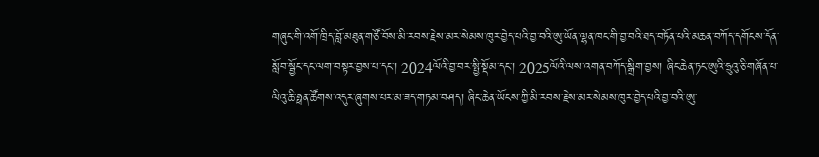གཞུང་གི་འགོ་ཁྲིད་བློ་མཐུན་གཙོ་བོས་མི་རབས་རྗེས་མར་སེམས་ཁུར་བྱེད་པའི་བྱ་བའི་ཨུ་ཡོན་ལྷན་ཁང་གི་བྱ་བའི་ཐད་བཏོན་པའི་མཆན་བཀོད་དགོངས་དོན་སློབ་སྦྱོང་དང་ལག་བསྟར་བྱས་པ་དང་། 2024ལོའི་བྱ་བར་སྤྱི་སྡོམ་དང་། 2025ལོའི་ལས་འགན་བཀོད་སྒྲིག་བྱས། ཞིང་ཆེན་ཏང་ཨུའི་ཧྲུའུ་ཅི་གཞོན་པ་ལིའུ་ཆི་ཧྥན་ཚོགས་འདུར་ཞུགས་པར་མ་ཟད་གཏམ་བཤད། ཞིང་ཆེན་ཡོངས་ཀྱི་མི་རབས་རྗེས་མར་སེམས་ཁུར་བྱེད་པའི་བྱ་བའི་ཨུ་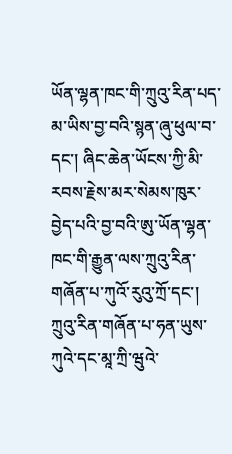ཡོན་ལྷན་ཁང་གི་ཀྲུའུ་རིན་པད་མ་ཡིས་བྱ་བའི་སྙན་ཞུ་ཕུལ་བ་དང་། ཞིང་ཆེན་ཡོངས་ཀྱི་མི་རབས་རྗེས་མར་སེམས་ཁུར་བྱེད་པའི་བྱ་བའི་ཨུ་ཡོན་ལྷན་ཁང་གི་རྒྱུན་ལས་ཀྲུའུ་རིན་གཞོན་པ་ཀུའོ་རུའུ་ཀྲོ་དང་། ཀྲུའུ་རིན་གཞོན་པ་ཧན་ཡུས་ཀུའེ་དང་མཱ་ཀྲི་ཝུའེ་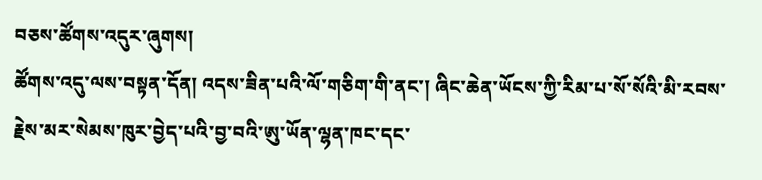བཅས་ཚོགས་འདུར་ཞུགས།
ཚོགས་འདུ་ལས་བསྟན་དོན། འདས་ཟིན་པའི་ལོ་གཅིག་གི་ནང་། ཞིང་ཆེན་ཡོངས་ཀྱི་རིམ་པ་སོ་སོའི་མི་རབས་རྗེས་མར་སེམས་ཁུར་བྱེད་པའི་བྱ་བའི་ཨུ་ཡོན་ལྷན་ཁང་དང་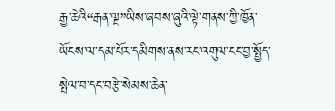རྒྱ་ཆེའི“རྒན་ལྔ”ཡིས་ཞབས་ཞུའི་ལྟེ་གནས་ཀྱི་ཁྱོན་ཡོངས་ལ་དམ་པོར་དམིགས་ནས་རང་འགུལ་ངང་བྱ་སྤྱོད་སྤེལ་བ་དང་བརྩེ་སེམས་ཆེན་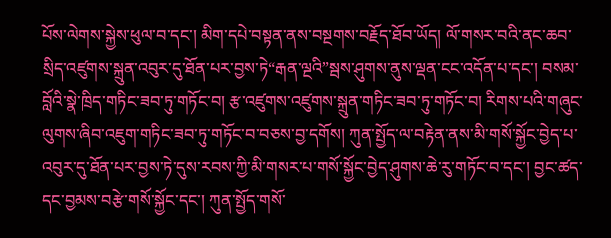པོས་ལེགས་སྐྱེས་ཕུལ་བ་དང་། མིག་དཔེ་བསྟན་ནས་བསྔགས་བརྗོད་ཐོབ་ཡོད། ལོ་གསར་བའི་ནང་ཆབ་སྲིད་འཛུགས་སྐྲུན་འབུར་དུ་ཐོན་པར་བྱས་ཏེ“རྒན་ལྔའི”སྦས་ཤུགས་ནུས་ལྡན་ངང་འདོན་པ་དང་། བསམ་བློའི་སྣེ་ཁྲིད་གཏིང་ཟབ་ཏུ་གཏོང་བ། རྩ་འཛུགས་འཛུགས་སྐྲུན་གཏིང་ཟབ་ཏུ་གཏོང་བ། རིགས་པའི་གཞུང་ལུགས་ཞིབ་འཇུག་གཏིང་ཟབ་ཏུ་གཏོང་བ་བཅས་བྱ་དགོས། ཀུན་སྤྱོད་ལ་བརྟེན་ནས་མི་གསོ་སྐྱོང་བྱེད་པ་འབུར་དུ་ཐོན་པར་བྱས་ཏེ་དུས་རབས་ཀྱི་མི་གསར་པ་གསོ་སྐྱོང་བྱེད་ཤུགས་ཆེ་རུ་གཏོང་བ་དང་། བྱང་ཚད་དང་བྱམས་བརྩེ་གསོ་སྐྱོང་དང་། ཀུན་སྤྱོད་གསོ་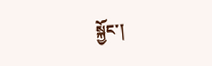སྐྱོང་།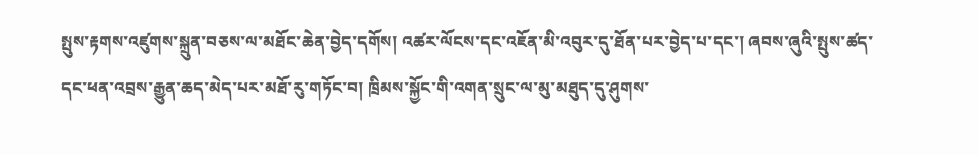སྤུས་རྟགས་འཛུགས་སྐྲུན་བཅས་ལ་མཐོང་ཆེན་བྱེད་དགོས། འཚར་ལོངས་དང་འཇོན་མི་འབུར་དུ་ཐོན་པར་བྱེད་པ་དང་། ཞབས་ཞུའི་སྤུས་ཚད་དང་ཕན་འབྲས་རྒྱུན་ཆད་མེད་པར་མཐོ་རུ་གཏོང་བ། ཁྲིམས་སྐྱོང་གི་འགན་སྲུང་ལ་མུ་མཐུད་དུ་ཤུགས་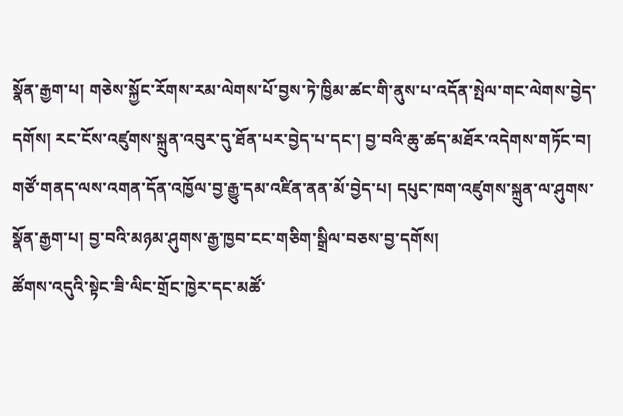སྣོན་རྒྱག་པ། གཅེས་སྐྱོང་རོགས་རམ་ལེགས་པོ་བྱས་ཏེ་ཁྱིམ་ཚང་གི་ནུས་པ་འདོན་སྤེལ་གང་ལེགས་བྱེད་དགོས། རང་ངོས་འཛུགས་སྐྲུན་འབུར་དུ་ཐོན་པར་བྱེད་པ་དང་། བྱ་བའི་ཆུ་ཚད་མཐོར་འདེགས་གཏོང་བ། གཙོ་གནད་ལས་འགན་དོན་འཁྱོལ་བྱ་རྒྱུ་དམ་འཛིན་ནན་མོ་བྱེད་པ། དཔུང་ཁག་འཛུགས་སྐྲུན་ལ་ཤུགས་སྣོན་རྒྱག་པ། བྱ་བའི་མཉམ་ཤུགས་རྒྱ་ཁྱབ་ངང་གཅིག་སྒྲིལ་བཅས་བྱ་དགོས།
ཚོགས་འདུའི་སྟེང་ཟི་ལིང་གྲོང་ཁྱེར་དང་མཚོ་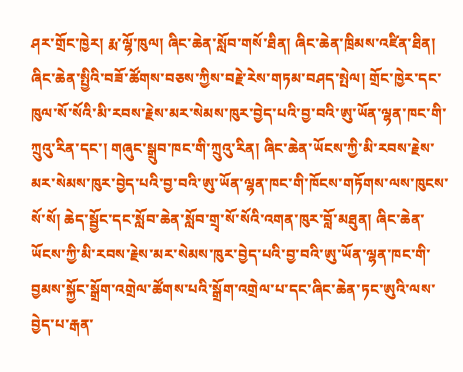ཤར་གྲོང་ཁྱེར། རྨ་ལྷོ་ཁུལ། ཞིང་ཆེན་སློབ་གསོ་ཐིན། ཞིང་ཆེན་ཁྲིམས་འཛིན་ཐིན། ཞིང་ཆེན་སྤྱིའི་བཟོ་ཚོགས་བཅས་ཀྱིས་བརྗེ་རེས་གཏམ་བཤད་སྤེལ། གྲོང་ཁྱེར་དང་ཁུལ་སོ་སོའི་མི་རབས་རྗེས་མར་སེམས་ཁུར་བྱེད་པའི་བྱ་བའི་ཨུ་ཡོན་ལྷན་ཁང་གི་ཀྲུའུ་རིན་དང་། གཞུང་སྒྲུབ་ཁང་གི་ཀྲུའུ་རིན། ཞིང་ཆེན་ཡོངས་ཀྱི་མི་རབས་རྗེས་མར་སེམས་ཁུར་བྱེད་པའི་བྱ་བའི་ཨུ་ཡོན་ལྷན་ཁང་གི་ཁོངས་གཏོགས་ལས་ཁུངས་སོ་སོ། ཆེད་སྦྱོང་དང་སློབ་ཆེན་སློབ་གྲྭ་སོ་སོའི་འགན་ཁུར་བློ་མཐུན། ཞིང་ཆེན་ཡོངས་ཀྱི་མི་རབས་རྗེས་མར་སེམས་ཁུར་བྱེད་པའི་བྱ་བའི་ཨུ་ཡོན་ལྷན་ཁང་གི་བྱམས་སྐྱོང་སྒྲོག་འགྲེལ་ཚོགས་པའི་སྒྲོག་འགྲེལ་པ་དང་ཞིང་ཆེན་ཏང་ཨུའི་ལས་བྱེད་པ་རྒན་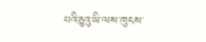པའི་ཅུའུ་ཡི་ལས་ཁུངས་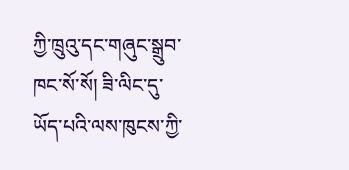ཀྱི་ཁྲུའུ་དང་གཞུང་སྒྲུབ་ཁང་སོ་སོ། ཟི་ལིང་དུ་ཡོད་པའི་ལས་ཁུངས་ཀྱི་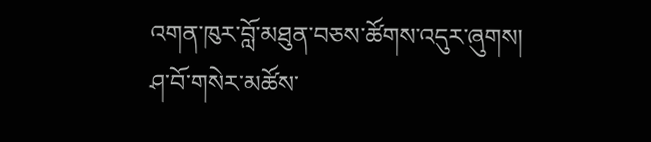འགན་ཁུར་བློ་མཐུན་བཅས་ཚོགས་འདུར་ཞུགས།
ཤ་བོ་གསེར་མཚོས་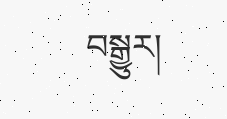བསྒྱུར།